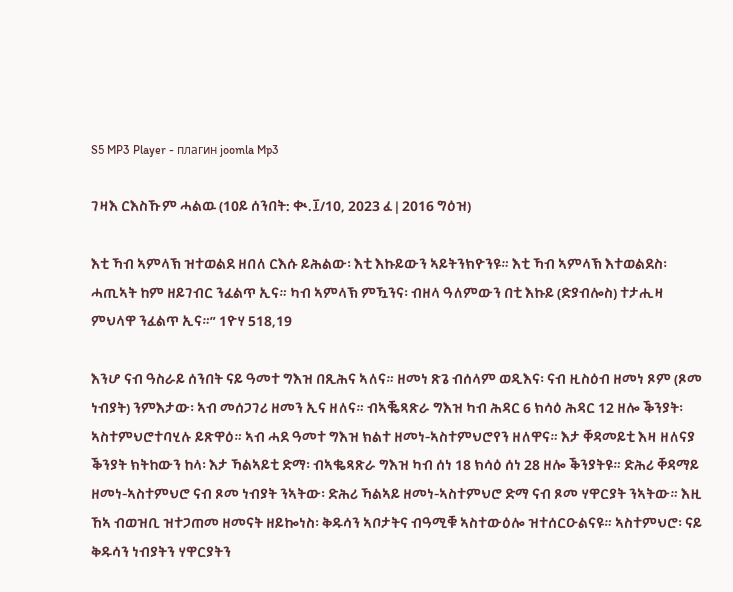S5 MP3 Player - плагин joomla Mp3

ገዛእ ርእስኹም ሓልዉ (10ይ ሰንበት: ቊ.፲/10, 2023 ፈ | 2016 ግዕዝ)

እቲ ኻብ ኣምላኽ ዝተወልደ ዘበለ ርእሱ ይሕልው፡ እቲ እኩይውን ኣይትንክዮንዩ። እቲ ኻብ ኣምላኽ እተወልደስ፡ ሓጢኣት ከም ዘይገብር ንፈልጥ ኢና። ካብ ኣምላኽ ምዃንና፡ ብዘላ ዓለምውን በቲ እኩይ (ድያብሎስ) ተታሒዛ ምህላዋ ንፈልጥ ኢና።” 1ዮሃ 518,19

እንሆ ናብ ዓስራይ ሰንበት ናይ ዓመተ ግእዝ በጺሕና ኣለና። ዘመነ ጽጌ ብሰላም ወዲእና፡ ናብ ዚስዕብ ዘመነ ጾም (ጾመ ነብያት) ንምእታው፡ ኣብ መሰጋገሪ ዘመን ኢና ዘለና። ብኣቘጻጽራ ግእዝ ካብ ሕዳር 6 ክሳዕ ሕዳር 12 ዘሎ ቕንያት፡ኣስተምህሮተባሂሉ ይጽዋዕ። ኣብ ሓደ ዓመተ ግእዝ ክልተ ዘመነ-ኣስተምህሮየን ዘለዋና። እታ ቐዳመይቲ እዛ ዘለናያ ቕንያት ክትከውን ከላ፡ እታ ኻልኣይቲ ድማ፡ ብኣቈጻጽራ ግእዝ ካብ ሰነ 18 ክሳዕ ሰነ 28 ዘሎ ቕንያትዩ። ድሕሪ ቐዳማይ ዘመነ-ኣስተምህሮ ናብ ጾመ ነብያት ንኣትው፡ ድሕሪ ኻልኣይ ዘመነ-ኣስተምህሮ ድማ ናብ ጾመ ሃዋርያት ንኣትው። እዚ ኸኣ ብወዝቢ ዝተጋጠመ ዘመናት ዘይኰነስ፡ ቅዱሳን ኣቦታትና ብዓሚቑ ኣስተውዕሎ ዝተሰርዑልናዩ። ኣስተምህሮ፡ ናይ ቅዱሳን ነብያትን ሃዋርያትን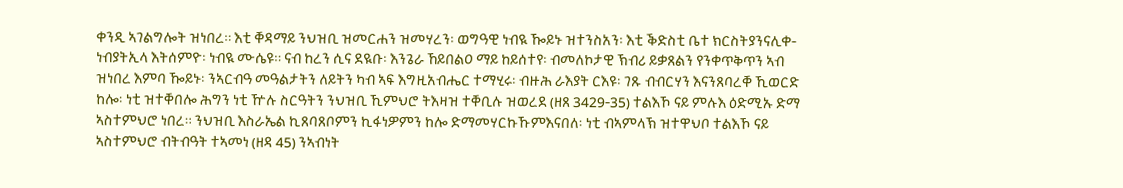ቀንዲ ኣገልግሎት ዝነበረ። እቲ ቐዳማይ ንህዝቢ ዝመርሐን ዝመሃረን፡ ወግዓዊ ነብዪ ዀይኑ ዝተንስአን፡ እቲ ቕድስቲ ቤተ ክርስትያንናሊቀ-ነብያትኢላ እትሰምዮ፡ ነብዪ ሙሴዩ። ናብ ከረን ሲና ደዪቡ፡ እንጌራ ኸይበልዐ ማይ ከይሰተየ፡ ብመለኮታዊ ኽብሪ ይቃጸልን የንቀጥቅጥን ኣብ ዝነበረ እምባ ዀይኑ፡ ንኣርብዓ መዓልታትን ለይትን ካብ ኣፍ እግዚአብሔር ተማሂሩ፡ ብዙሕ ራእያት ርእዩ፡ ገጹ ብብርሃን እናንጸባረቐ ኺወርድ ከሎ፡ ነቲ ዝተቐበሎ ሕግን ነቲ ዅሉ ስርዓትን ንህዝቢ ኺምህሮ ትእዛዝ ተቐቢሉ ዝወረደ (ዘጸ 3429-35) ተልእኾ ናይ ምሉእ ዕድሚኡ ድማ ኣስተምህሮ ነበረ። ንህዝቢ እስራኤል ኪጸባጸቦምን ኪፋነዎምን ከሎ ድማመሃርኩኹምእናበለ፡ ነቲ ብኣምላኽ ዝተዋህቦ ተልእኾ ናይ ኣስተምህሮ ብትብዓት ተኣመነ (ዘዳ 45) ንኣብነት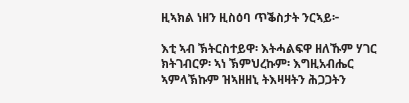ዚኣክል ነዘን ዚስዕባ ጥቕስታት ንርኣይ፦

እቲ ኣብ ኽትርስተይዋ፡ እትሓልፍዋ ዘለኹም ሃገር ክትገብርዎ፡ ኣነ ኽምህረኩም፡ እግዚአብሔር ኣምላኽኩም ዝኣዘዘኒ ትእዛዛትን ሕጋጋትን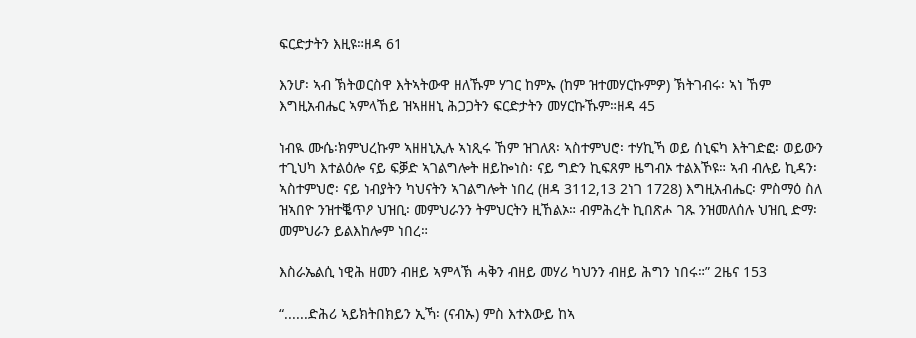ፍርድታትን እዚዩ።ዘዳ 61

እንሆ፡ ኣብ ኽትወርስዋ እትኣትውዋ ዘለኹም ሃገር ከምኡ (ከም ዝተመሃርኩምዎ) ኽትገብሩ፡ ኣነ ኸም እግዚአብሔር ኣምላኸይ ዝኣዘዘኒ ሕጋጋትን ፍርድታትን መሃርኩኹም።ዘዳ 45

ነብዪ ሙሴ፡ክምህረኩም ኣዘዘኒኢሉ ኣነጺሩ ኸም ዝገለጸ፡ ኣስተምህሮ፡ ተሃኪኻ ወይ ሰኒፍካ እትገድፎ፡ ወይውን ተጊህካ እተልዕሎ ናይ ፍቓድ ኣገልግሎት ዘይኰነስ፡ ናይ ግድን ኪፍጸም ዜግብኦ ተልእኾዩ። ኣብ ብሉይ ኪዳን፡ ኣስተምህሮ፡ ናይ ነብያትን ካህናትን ኣገልግሎት ነበረ (ዘዳ 3112,13 2ነገ 1728) እግዚአብሔር፡ ምስማዕ ስለ ዝኣበዮ ንዝተቘጥዖ ህዝቢ፡ መምህራንን ትምህርትን ዚኸልኦ። ብምሕረት ኪበጽሖ ገጹ ንዝመለሰሉ ህዝቢ ድማ፡ መምህራን ይልእከሎም ነበረ።

እስራኤልሲ ነዊሕ ዘመን ብዘይ ኣምላኽ ሓቅን ብዘይ መሃሪ ካህንን ብዘይ ሕግን ነበሩ።” 2ዜና 153

“......ድሕሪ ኣይክትበክይን ኢኻ፡ (ናብኡ) ምስ እተእውይ ከኣ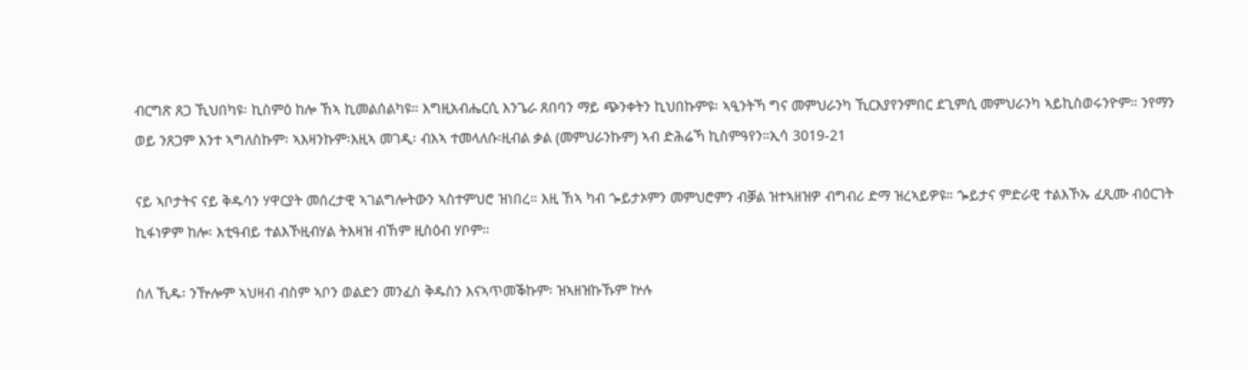ብርግጽ ጸጋ ኺህበካዩ፡ ኪስምዕ ከሎ ኸኣ ኪመልሰልካዩ። እግዚአብሔርሲ እንጌራ ጸበባን ማይ ጭንቀትን ኪህበኩምዩ፡ ኣዒንትኻ ግና መምህራንካ ኺርእያየንምበር ደጊምሲ መምህራንካ ኣይኪስወሩንዮም። ንየማን ወይ ንጸጋም እንተ ኣግለስኩም፡ ኣእዛንኩም፡እዚኣ መገዲ፡ ብእኣ ተመላለሱ፡ዚብል ቃል (መምህራንኩም) ኣብ ድሕሬኻ ኪስምዓየን።ኢሳ 3019-21

ናይ ኣቦታትና ናይ ቅዱሳን ሃዋርያት መሰረታዊ ኣገልግሎትውን ኣስተምህሮ ዝነበረ። እዚ ኸኣ ካብ ጐይታኦምን መምህሮምን ብቓል ዝተኣዘዝዎ ብግብሪ ድማ ዝረኣይዎዩ። ጐይታና ምድራዊ ተልእኾኡ ፈጺሙ ብዕርገት ኪፋነዎም ከሎ፡ እቲዓብይ ተልእኾዚብሃል ትእዛዝ ብኸም ዚስዕብ ሃቦም።

ስለ ኺዱ፡ ንዅሎም ኣህዛብ ብስም ኣቦን ወልድን መንፈስ ቅዱስን እናኣጥመቕኩም፡ ዝኣዘዝኩኹም ኵሉ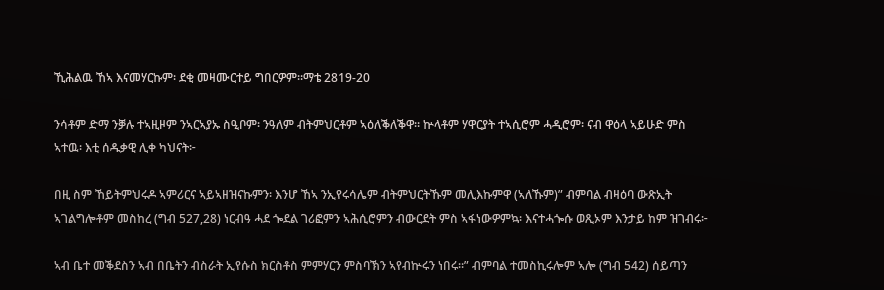ኺሕልዉ ኸኣ እናመሃርኩም፡ ደቂ መዛሙርተይ ግበርዎም።ማቴ 2819-20

ንሳቶም ድማ ንቓሉ ተኣዚዞም ንኣርኣያኡ ስዒቦም፡ ንዓለም ብትምህርቶም ኣዕለቕለቕዋ። ኵላቶም ሃዋርያት ተኣሲሮም ሓዲሮም፡ ናብ ዋዕላ ኣይሁድ ምስ ኣተዉ፡ እቲ ሰዱቃዊ ሊቀ ካህናት፦

በዚ ስም ኸይትምህሩዶ ኣምሪርና ኣይኣዘዝናኩምን፡ እንሆ ኸኣ ንኢየሩሳሌም ብትምህርትኹም መሊእኩምዋ (ኣለኹም)” ብምባል ብዛዕባ ውጽኢት ኣገልግሎቶም መስከረ (ግብ 527,28) ነርብዓ ሓደ ጐደል ገሪፎምን ኣሕሲሮምን ብውርደት ምስ ኣፋነውዎምኳ፡ እናተሓጐሱ ወጺኦም እንታይ ከም ዝገብሩ፦

ኣብ ቤተ መቕደስን ኣብ በቤትን ብስራት ኢየሱስ ክርስቶስ ምምሃርን ምስባኽን ኣየብኵሩን ነበሩ።” ብምባል ተመስኪሩሎም ኣሎ (ግብ 542) ሰይጣን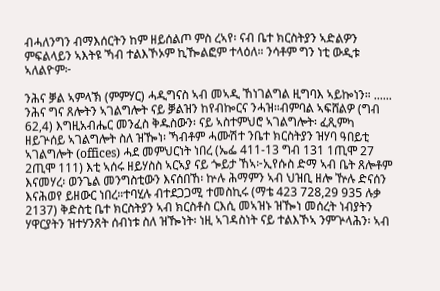ብሓለንግን ብማእሰርትን ከም ዘይሰልጦ ምስ ረኣየ፡ ናብ ቤተ ክርስትያን ኣድልዎን ምፍልላይን ኣእትዩ ኻብ ተልእኾኦም ኪዀልፎም ተላዕለ። ንሳቶም ግን ነቲ ውዲቱ ኣለልዮም፦

ንሕና ቓል ኣምላኽ (ምምሃር) ሓዲግናስ ኣብ መኣዲ ኸነገልግል ዚግባእ ኣይኰነን። ...... ንሕና ግና ጸሎትን ኣገልግሎት ናይ ቓልዝን ከየብኰርና ንሓዝ።ብምባል ኣፍሸልዎ (ግብ 62,4) እግዚአብሔር መንፈስ ቅዱስውን፡ ናይ ኣስተምህሮ ኣገልግሎት፡ ፈጺምካ ዘይጕሰይ ኣገልግሎት ስለ ዝዀነ፡ ኻብቶም ሓሙሽተ ንቤተ ክርስትያን ዝሃባ ዓበይቲ ኣገልግሎት (offices) ሓደ መምህርነት ነበረ (ኤፌ 411-13 ግብ 131 1ጢሞ 27 2ጢሞ 111) እቲ ኣሰሩ ዘይሃስስ ኣርኣያ ናይ ጐይታ ኸኣ፦ኢየሱስ ድማ ኣብ ቤት ጸሎቶም እናመሃረ፡ ወንጌል መንግስቲውን እናሰበኸ፡ ኵሉ ሕማምን ኣብ ህዝቢ ዘሎ ዅሉ ድናሰን እናሕወየ ይዘውር ነበረ።ተባሂሉ ብተደጋጋሚ ተመስኪሩ (ማቴ 423 728,29 935 ሉቃ 2137) ቅድስቲ ቤተ ክርስትያን ኣብ ክርስቶስ ርእሲ መኣዝኑ ዝዀነ መሰረት ነብያትን ሃዋርያትን ዝተሃንጸት ሰብነቱ ስለ ዝዀነት፡ ነዚ ኣገዳስነት ናይ ተልእኾኣ ንምጕላሕን፡ ኣብ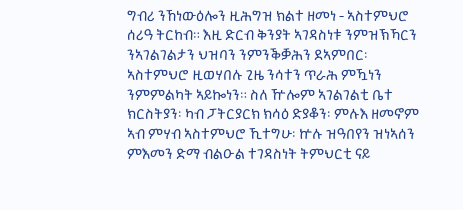ግብሪ ንኸነውዕሎን ዚሕግዝ ክልተ ዘመነ - ኣስተምህሮ ሰሪዓ ትርከብ። እዚ ድርብ ቅንያት ኣገዳስነቱ ንምዝኽኻርን ንኣገልገልታን ህዝባን ንምንቕቓሕን ደኣምበር፡ ኣስተምህሮ ዚወሃበሉ ጊዜ ንሳተን ጥራሕ ምዃነን ንምምልካት ኣይኰነን። ስለ ዅሎም ኣገልገልቲ ቤተ ክርስትያን፡ ካብ ፓትርያርክ ክሳዕ ድያቆን፡ ምሉእ ዘመኖም ኣብ ምሃብ ኣስተምህሮ ኺተግሁ፡ ኵሉ ዝዓበየን ዝነኣሰን ምእመን ድማ ብልዑል ተገዳስነት ትምህርቲ ናይ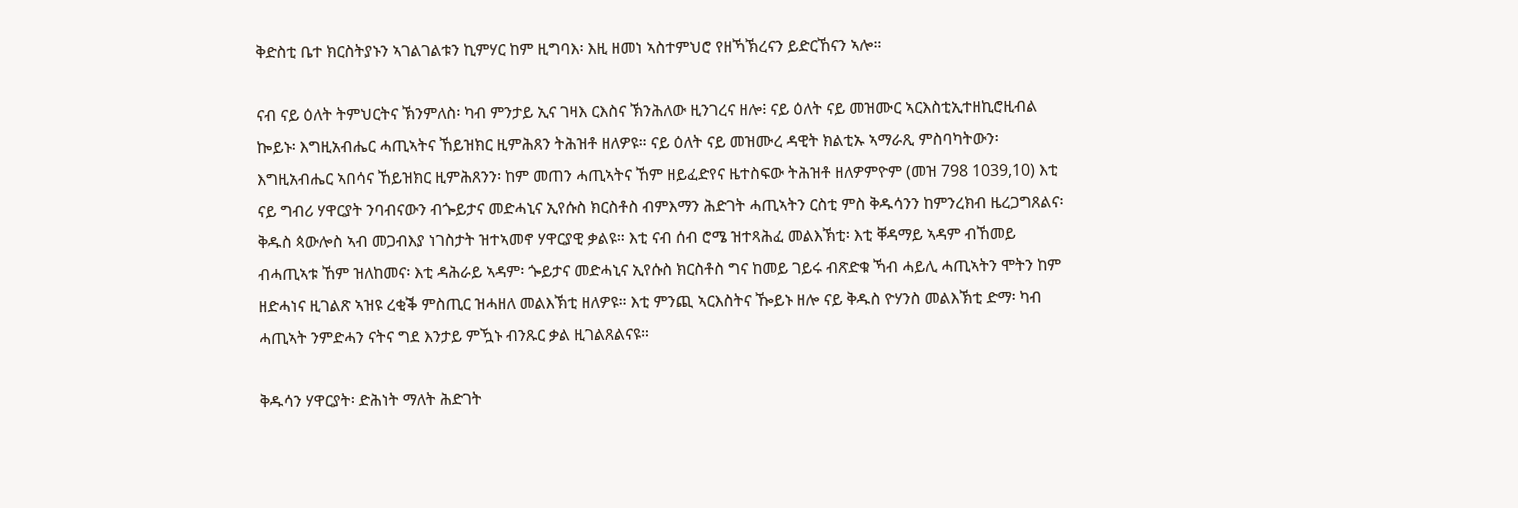ቅድስቲ ቤተ ክርስትያኑን ኣገልገልቱን ኪምሃር ከም ዚግባእ፡ እዚ ዘመነ ኣስተምህሮ የዘኻኽረናን ይድርኸናን ኣሎ።

ናብ ናይ ዕለት ትምህርትና ኽንምለስ፡ ካብ ምንታይ ኢና ገዛእ ርእስና ኽንሕለው ዚንገረና ዘሎ፧ ናይ ዕለት ናይ መዝሙር ኣርእስቲኢተዘኪሮዚብል ኰይኑ፡ እግዚአብሔር ሓጢኣትና ኸይዝክር ዚምሕጸን ትሕዝቶ ዘለዎዩ። ናይ ዕለት ናይ መዝሙረ ዳዊት ክልቲኡ ኣማራጺ ምስባካትውን፡ እግዚአብሔር ኣበሳና ኸይዝክር ዚምሕጸንን፡ ከም መጠን ሓጢኣትና ኸም ዘይፈድየና ዜተስፍው ትሕዝቶ ዘለዎምዮም (መዝ 798 1039,10) እቲ ናይ ግብሪ ሃዋርያት ንባብናውን ብጐይታና መድሓኒና ኢየሱስ ክርስቶስ ብምእማን ሕድገት ሓጢኣትን ርስቲ ምስ ቅዱሳንን ከምንረክብ ዜረጋግጸልና፡ ቅዱስ ጳውሎስ ኣብ መጋብእያ ነገስታት ዝተኣመኖ ሃዋርያዊ ቃልዩ። እቲ ናብ ሰብ ሮሜ ዝተጻሕፈ መልእኽቲ፡ እቲ ቐዳማይ ኣዳም ብኸመይ ብሓጢኣቱ ኸም ዝለከመና፡ እቲ ዳሕራይ ኣዳም፡ ጐይታና መድሓኒና ኢየሱስ ክርስቶስ ግና ከመይ ገይሩ ብጽድቁ ኻብ ሓይሊ ሓጢኣትን ሞትን ከም ዘድሓነና ዚገልጽ ኣዝዩ ረቂቕ ምስጢር ዝሓዘለ መልእኽቲ ዘለዎዩ። እቲ ምንጪ ኣርእስትና ዀይኑ ዘሎ ናይ ቅዱስ ዮሃንስ መልእኽቲ ድማ፡ ካብ ሓጢኣት ንምድሓን ናትና ግደ እንታይ ምዃኑ ብንጹር ቃል ዚገልጸልናዩ።

ቅዱሳን ሃዋርያት፡ ድሕነት ማለት ሕድገት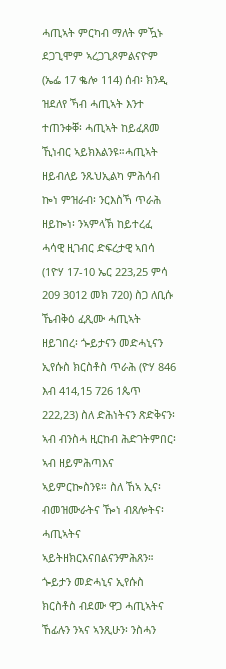ሓጢኣት ምርካብ ማለት ምዃኑ ደጋጊሞም ኣረጋጊጾምልናዮም (ኤፌ 17 ቈሎ 114) ሰብ፡ ክንዲ ዝደለየ ኻብ ሓጢኣት እንተ ተጠንቀቐ፡ ሓጢኣት ከይፈጸመ ኺነብር ኣይክእልንዩ።ሓጢኣት ዘይብለይ ንጹህኢልካ ምሕሳብ ኰነ ምዝራብ፡ ንርእስኻ ጥራሕ ዘይኰነ፡ ንኣምላኽ ከይተረፈ ሓሳዊ ዚገብር ድፍረታዊ ኣበሳ (1ዮሃ 17-10 ኤር 223,25 ምሳ 209 3012 መክ 720) ስጋ ለቢሱ ኼብቅዕ ፈጺሙ ሓጢኣት ዘይገበረ፡ ጐይታናን መድሓኒናን ኢየሱስ ክርስቶስ ጥራሕ (ዮሃ 846 እብ 414,15 726 1ጴጥ 222,23) ስለ ድሕነትናን ጽድቅናን፡ ኣብ ብንስሓ ዚርከብ ሕድገትምበር፡ ኣብ ዘይምሕጣእና ኣይምርኰስንዩ። ስለ ኸኣ ኢና፡ ብመዝሙራትና ዀነ ብጸሎትና፡ሓጢኣትና ኣይትዘክርእናበልናንምሕጸን። ጐይታን መድሓኒና ኢየሱስ ክርስቶስ ብደሙ ዋጋ ሓጢኣትና ኸፊሉን ንኣና ኣንጺሁን፡ ንስሓን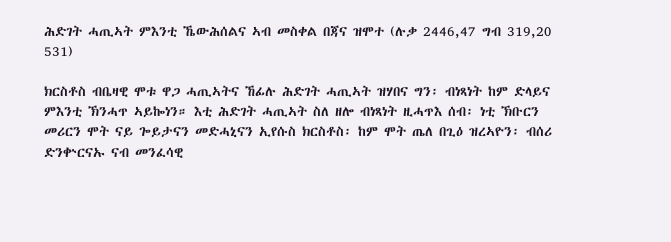ሕድገት ሓጢኣት ምእንቲ ኼውሕሰልና ኣብ መስቀል በጃና ዝሞተ (ሉቃ 2446,47 ግብ 319,20 531)

ክርስቶስ ብቤዛዊ ሞቱ ዋጋ ሓጢኣትና ኸፊሉ ሕድገት ሓጢኣት ዝሃበና ግን፡ ብነጻነት ከም ድላይና ምእንቲ ኽንሓጥ ኣይኰነን። እቲ ሕድገት ሓጢኣት ስለ ዘሎ ብነጻነት ዚሓጥእ ሰብ፡ ነቲ ኽቡርን መሪርን ሞት ናይ ጐይታናን መድሓኒናን ኢየሱስ ክርስቶስ፡ ከም ሞት ጤለ በጊዕ ዝረኣዮን፡ ብሰሪ ድንቍርናኡ ናብ መንፈሳዊ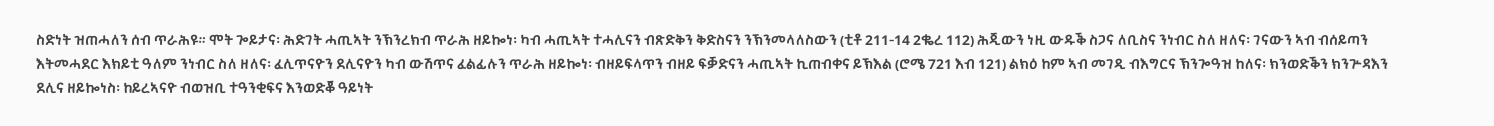ስድነት ዝጠሓለን ሰብ ጥራሕዩ። ሞት ጐይታና፡ ሕድገት ሓጢኣት ንኽንረክብ ጥራሕ ዘይኰነ፡ ካብ ሓጢኣት ተሓሊናን ብጽድቅን ቅድስናን ንኽንመላለስውን (ቲቶ 211-14 2ቈረ 112) ሕጂውን ነዚ ውዱቕ ስጋና ለቢስና ንነብር ስለ ዘለና፡ ገናውን ኣብ ብሰይጣን እትመሓደር እክይቲ ዓለም ንነብር ስለ ዘለና፡ ፈሊጥናዮን ደሊናዮን ካብ ውሽጥና ፈልፊሉን ጥራሕ ዘይኰነ፡ ብዘይፍላጥን ብዘይ ፍቓድናን ሓጢኣት ኪጠብቀና ይኽእል (ሮሜ 721 እብ 121) ልክዕ ከም ኣብ መገዲ ብእግርና ኽንጐዓዝ ከለና፡ ክንወድቕን ክንጕዳእን ደሊና ዘይኰነስ፡ ከይረኣናዮ ብወዝቢ ተዓንቂፍና እንወድቖ ዓይነት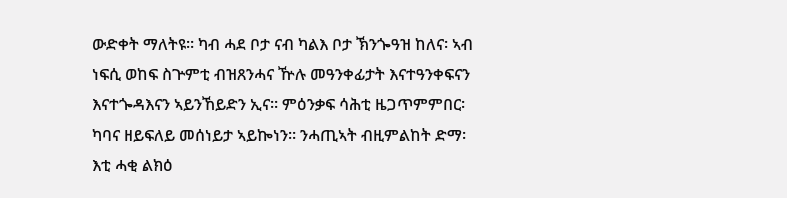ውድቀት ማለትዩ። ካብ ሓደ ቦታ ናብ ካልእ ቦታ ኽንጐዓዝ ከለና፡ ኣብ ነፍሲ ወከፍ ስጕምቲ ብዝጸንሓና ዅሉ መዓንቀፊታት እናተዓንቀፍናን እናተጐዳእናን ኣይንኸይድን ኢና። ምዕንቃፍ ሳሕቲ ዜጋጥምምበር፡ ካባና ዘይፍለይ መሰነይታ ኣይኰነን። ንሓጢኣት ብዚምልከት ድማ፡ እቲ ሓቂ ልክዕ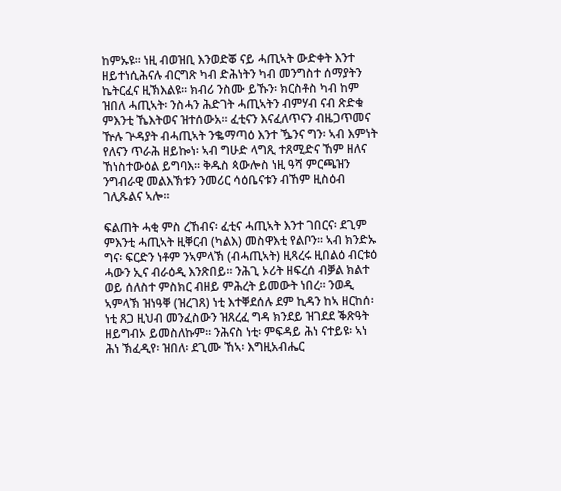ከምኡዩ። ነዚ ብወዝቢ እንወድቖ ናይ ሓጢኣት ውድቀት እንተ ዘይተነሲሕናሉ ብርግጽ ካብ ድሕነትን ካብ መንግስተ ሰማያትን ኬትርፈና ዚኽእልዩ። ክብሪ ንስሙ ይኹን፡ ክርስቶስ ካብ ከም ዝበለ ሓጢኣት፡ ንስሓን ሕድገት ሓጢኣትን ብምሃብ ናብ ጽድቁ ምእንቲ ኼእትወና ዝተሰውአ። ፈቲናን እናፈለጥናን ብዜጋጥመና ዅሉ ጕዳያት ብሓጢኣት ንቈማጣዕ እንተ ዄንና ግን፡ ኣብ እምነት የለናን ጥራሕ ዘይኰነ፡ ኣብ ግሁድ ላግጺ ተጸሚድና ኸም ዘለና ኸነስተውዕል ይግባእ። ቅዱስ ጳውሎስ ነዚ ዓሻ ምርጫዝን ንግብራዊ መልእኽቱን ንመሪር ሳዕቤናቱን ብኸም ዚስዕብ ገሊጹልና ኣሎ።

ፍልጠት ሓቂ ምስ ረኸብና፡ ፈቲና ሓጢኣት እንተ ገበርና፡ ደጊም ምእንቲ ሓጢኣት ዚቐርብ (ካልእ) መስዋእቲ የልቦን። ኣብ ክንድኡ ግና፡ ፍርድን ነቶም ንኣምላኽ (ብሓጢኣት) ዚጻረሩ ዚበልዕ ብርቱዕ ሓውን ኢና ብራዕዲ እንጽበይ። ንሕጊ ኦሪት ዘፍረሰ ብቓል ክልተ ወይ ሰለስተ ምስክር ብዘይ ምሕረት ይመውት ነበረ። ንወዲ ኣምላኽ ዝነዓቐ (ዝረገጸ) ነቲ እተቐደሰሉ ደም ኪዳን ከኣ ዘርከሰ፡ ነቲ ጸጋ ዚህብ መንፈስውን ዝጸረፈ ግዳ ክንደይ ዝገደደ ቕጽዓት ዘይግብኦ ይመስለኩም። ንሕናስ ነቲ፡ ምፍዳይ ሕነ ናተይዩ፡ ኣነ ሕነ ኽፈዲየ፡ ዝበለ፡ ደጊሙ ኸኣ፡ እግዚአብሔር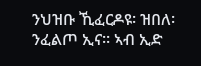ንህዝቡ ኺፈርዶዩ፡ ዝበለ፡ ንፈልጦ ኢና። ኣብ ኢድ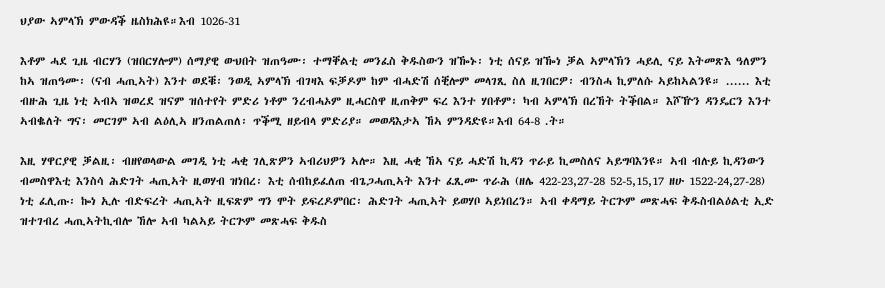ህያው ኣምላኽ ምውዳቕ ዜስክሕዩ።እብ 1026-31

እቶም ሓደ ጊዜ ብርሃን (ዝበርሃሎም) ሰማያዊ ውህበት ዝጠዓሙ፡ ተማቐልቲ መንፈስ ቅዱስውን ዝዀኑ፡ ነቲ ሰናይ ዝዀነ ቓል ኣምላኽን ሓይሊ ናይ እትመጽእ ዓለምን ከኣ ዝጠዓሙ፡ (ናብ ሓጢኣት) እንተ ወደቑ፡ ንወዲ ኣምላኽ ብገዛእ ፍቓዶም ከም ብሓድሽ ሰቒሎም መላገጺ ስለ ዚገበርዎ፡ ብንስሓ ኪምለሱ ኣይከኣልንዩ። ...... እቲ ብዙሕ ጊዜ ነቲ ኣብኣ ዝወረደ ዝናም ዝሰተየት ምድሪ ነቶም ንረብሓኦም ዚሓርስዋ ዚጠቅም ፍረ እንተ ሃበቶም፡ ካብ ኣምላኽ በረኸት ትቕበል። እሾዅን ዳንዴርን እንተ ኣብቈለት ግና፡ መርገም ኣብ ልዕሊኣ ዘንጠልጠለ፡ ጥቕሚ ዘይብላ ምድሪያ። መወዳእታኣ ኸኣ ምንዳድዩ።እብ 64-8 .ት።

እዚ ሃዋርያዊ ቓልዚ፡ ብዘየወላውል መገዲ ነቲ ሓቂ ገሊጽዎን ኣብሪህዎን ኣሎ። እዚ ሓቂ ኸኣ ናይ ሓድሽ ኪዳን ጥራይ ኪመስለና ኣይግባእንዩ። ኣብ ብሉይ ኪዳንውን ብመስዋእቲ እንስሳ ሕድገት ሓጢኣት ዚወሃብ ዝነበረ፡ እቲ ሰብከይፈለጠ ብጌጋሓጢኣት እንተ ፈጺሙ ጥራሕ (ዘሌ 422-23,27-28 52-5,15,17 ዘሁ 1522-24,27-28) ነቲ ፈሊጡ፡ ኰነ ኢሉ ብድፍረት ሓጢኣት ዚፍጽም ግን ሞት ይፍረዶምበር፡ ሕድገት ሓጢኣት ይወሃቦ ኣይነበረን። ኣብ ቀዳማይ ትርጕም መጽሓፍ ቅዱስብልዕልቲ ኢድ ዝተገብረ ሓጢኣትኪብሎ ኸሎ ኣብ ካልኣይ ትርጕም መጽሓፍ ቅዱስ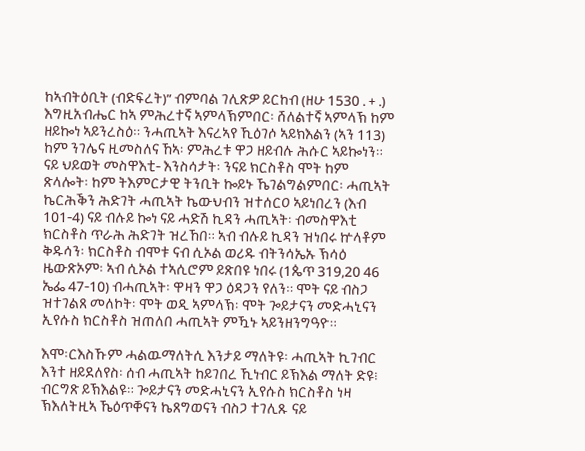ከኣብትዕቢት (ብድፍረት)” ብምባል ገሊጽዎ ይርከብ (ዘሁ 1530 . + .) እግዚአብሔር ከኣ ምሕረተኛ ኣምላኽምበር፡ ሸለልተኛ ኣምላኽ ከም ዘይኰነ ኣይንረስዕ። ንሓጢኣት እናረኣየ ኺዕገሶ ኣይክእልን (ኣን 113) ከም ንገሌና ዚመስለና ኸኣ፡ ምሕረቱ ዋጋ ዘይብሉ ሕሱር ኣይኰነን። ናይ ህይወት መስዋእቲ- እንስሳታት፡ ንናይ ክርስቶስ ሞት ከም ጽላሎት፡ ከም ትእምርታዊ ትንቢት ኰይኑ ኼገልግልምበር፡ ሓጢኣት ኬርሕቕን ሕድገት ሓጢኣት ኬውህብን ዝተሰርዐ ኣይነበረን (እብ 101-4) ናይ ብሉይ ኰነ ናይ ሓድሽ ኪዳን ሓጢኣት፡ ብመስዋእቲ ክርስቶስ ጥራሕ ሕድገት ዝረኸበ። ኣብ ብሉይ ኪዳን ዝነበሩ ኵላቶም ቅዱሳን፡ ክርስቶስ ብሞቱ ናብ ሲኦል ወሪዱ ብትንሳኤኡ ኽሳዕ ዜውጽኦም፡ ኣብ ሲኦል ተኣሲሮም ይጽበዩ ነበሩ (1ጴጥ 319,20 46 ኤፌ 47-10) ብሓጢኣት፡ ዋዛን ዋጋ ዕዳጋን የለን። ሞት ናይ ብስጋ ዝተገልጸ መለኮት፡ ሞት ወዲ ኣምላኽ፡ ሞት ጐይታናን መድሓኒናን ኢየሱስ ክርስቶስ ዝጠለበ ሓጢኣት ምዃኑ ኣይንዘንግዓዮ።

እሞ፡ርእስኹም ሓልዉማለትሲ እንታይ ማለትዩ፡ ሓጢኣት ኪገብር እንተ ዘይደለየስ፡ ሰብ ሓጢኣት ከይገበረ ኺነብር ይኽእል ማለት ድዩ፧ ብርግጽ ይኽእልዩ። ጐይታናን መድሓኒናን ኢየሱስ ክርስቶስ ነዛ ኽእለትዚኣ ኼዕጥቐናን ኬጸግወናን ብስጋ ተገሊጹ ናይ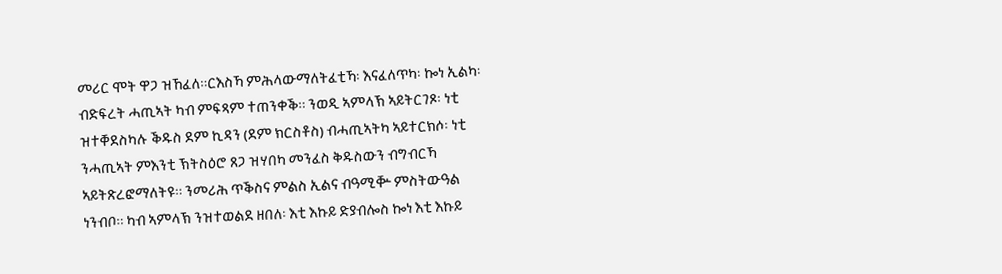መሪር ሞት ዋጋ ዝኸፈለ።ርእስኻ ምሕላውማለትፈቲኻ፡ እናፈለጥካ፡ ኰነ ኢልካ፡ ብድፍረት ሓጢኣት ካብ ምፍጻም ተጠንቀቕ። ንወዲ ኣምላኽ ኣይትርገጾ፡ ነቲ ዝተቐደስካሉ ቕዱስ ደም ኪዳን (ደም ክርስቶስ) ብሓጢኣትካ ኣይተርክሶ፡ ነቲ ንሓጢኣት ምእንቲ ኽትስዕሮ ጸጋ ዝሃበካ መንፈስ ቅዱስውን ብግብርኻ ኣይትጽረፎማለትዩ። ንመሪሕ ጥቕስና ምልስ ኢልና ብዓሚቝ ምስትውዓል ነንብቦ። ካብ ኣምላኽ ንዝተወልደ ዘበለ፡ እቲ እኩይ ድያብሎስ ኰነ እቲ እኩይ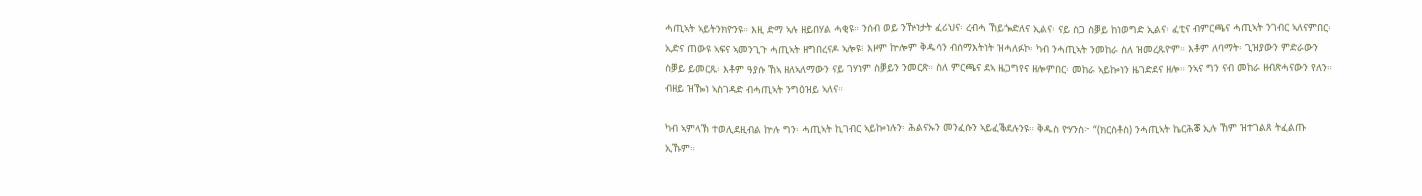ሓጢኣት ኣይትንክዮንዩ። እዚ ድማ ኣሉ ዘይበሃል ሓቂዩ። ንሰብ ወይ ንዅነታት ፈሪህና፡ ረብሓ ኸይጐድለና ኢልና፡ ናይ ስጋ ስቓይ ከነወግድ ኢልና፡ ፈቲና ብምርጫና ሓጢኣት ንገብር ኣለናምበር፡ ኢድና ጠውዩ ኣፍና ኣመንጊጉ ሓጢኣት ዘግበረናዶ ኣሎዩ፧ እዞም ኵሎም ቅዱሳን ብሰማእትነት ዝሓለፉኮ፡ ካብ ንሓጢኣት ንመከራ ስለ ዝመረጹዮም። እቶም ለባማት፡ ጊዝያውን ምድራውን ስቓይ ይመርጹ፡ እቶም ዓያሱ ኸኣ ዘለኣለማውን ናይ ገሃነም ስቓይን ንመርጽ። ስለ ምርጫና ደኣ ዜጋግየና ዘሎምበር፡ መከራ ኣይኰነን ዜገድደና ዘሎ። ንኣና ግን ናብ መከራ ዘብጽሓናውን የለን። ብዘይ ዝዀነ ኣስገዳድ ብሓጢኣት ንግዕዝይ ኣለና።

ካብ ኣምላኽ ተወሊደዚብል ኵሉ ግን፡ ሓጢኣት ኪገብር ኣይኰነሉን፡ ሕልናኡን መንፈሱን ኣይፈቕደሉንዩ። ቅዱስ ዮሃንስ፦ “(ክርስቶስ) ንሓጢኣት ኬርሕቖ ኢሉ ኸም ዝተገልጸ ትፈልጡ ኢኹም።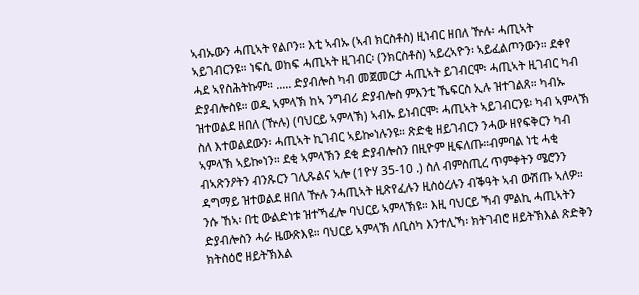ኣብኡውን ሓጢኣት የልቦን። እቲ ኣብኡ (ኣብ ክርስቶስ) ዚነብር ዘበለ ዅሉ፡ ሓጢኣት ኣይገብርንዩ። ነፍሲ ወከፍ ሓጢኣት ዚገብር፡ (ንክርስቶስ) ኣይረኣዮን፡ ኣይፈልጦንውን። ደቀየ ሓደ ኣየስሕትኩም። ..... ድያብሎስ ካብ መጀመርታ ሓጢኣት ይገብርሞ፡ ሓጢኣት ዚገብር ካብ ድያብሎስዩ። ወዲ ኣምላኽ ከኣ ንግብሪ ድያብሎስ ምእንቲ ኼፍርስ ኢሉ ዝተገልጸ። ካብኡ ዝተወልደ ዘበለ (ዅሉ) (ባህርይ ኣምላኽ) ኣብኡ ይነብርሞ፡ ሓጢኣት ኣይገብርንዩ፡ ካብ ኣምላኽ ስለ እተወልደውን፡ ሓጢኣት ኪገብር ኣይኰነሉንዩ። ጽድቂ ዘይገብርን ንሓው ዘየፍቅርን ካብ ኣምላኽ ኣይኰነን። ደቂ ኣምላኽን ደቂ ድያብሎስን በዚዮም ዚፍለጡ።ብምባል ነቲ ሓቂ ብኣጽንዖትን ብንጹርን ገሊጹልና ኣሎ (1ዮሃ 35-10 .) ስለ ብምስጢረ ጥምቀትን ሜሮንን ዳግማይ ዝተወልደ ዘበለ ዅሉ ንሓጢኣት ዚጽየፈሉን ዚስዕረሉን ብቕዓት ኣብ ውሽጡ ኣለዎ። ንሱ ኸኣ፡ በቲ ውልድነቱ ዝተኻፈሎ ባህርይ ኣምላኽዩ። እዚ ባህርይ ኻብ ምልኪ ሓጢኣትን ድያብሎስን ሓራ ዜውጽእዩ። ባህርይ ኣምላኽ ለቢስካ እንተሊኻ፡ ክትገብሮ ዘይትኽእል ጽድቅን ክትስዕሮ ዘይትኽእል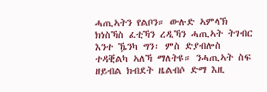ሓጢኣትን የልቦን። ውሉድ ኣምላኽ ክነስኻስ ፈቲኻን ረዲኻን ሓጢኣት ትገብር እንተ ዄንካ ግን፡ ምስ ድያብሎስ ተዳቒልካ ኣለኻ ማለትዩ። ንሓጢኣት ስፍ ዘይብል ክብደት ዜልብሶ ድማ እዚ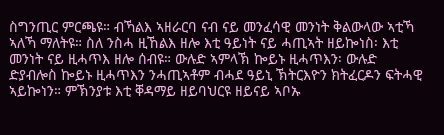ስግንጢር ምርጫዩ። ብኻልእ ኣዘራርባ ናብ ናይ መንፈሳዊ መንነት ቅልውላው ኣቲኻ ኣለኻ ማለትዩ። ስለ ንስሓ ዚኸልእ ዘሎ እቲ ዓይነት ናይ ሓጢኣት ዘይኰነስ፡ እቲ መንነት ናይ ዚሓጥእ ዘሎ ሰብዩ። ውሉድ ኣምላኽ ኰይኑ ዚሓጥእን፡ ውሉድ ድያብሎስ ኰይኑ ዚሓጥእን ንሓጢኣቶም ብሓደ ዓይኒ ኽትርእዮን ክትፈርዶን ፍትሓዊ ኣይኰነን። ምኽንያቱ እቲ ቐዳማይ ዘይባህርዩ ዘይናይ ኣቦኡ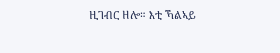ዚገብር ዘሎ። እቲ ኻልኣይ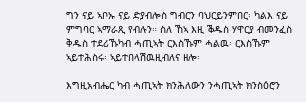ግን ናይ ኣቦኡ ናይ ድያብሎስ ግብርን ባህርይንምበር፡ ካልእ ናይ ምግባር ኣማራጺ የብሉን። ስለ ኸኣ እዚ ቕዱስ ሃዋርያ ብመንፈስ ቅዱስ ተደሪኹካብ ሓጢኣት ርእስኹም ሓልዉ፡ ርእስኹም ኣይተሕስሩ፡ ኣይተበላሽዉዚብለና ዘሎ፡

እግዚአብሔር ካብ ሓጢኣት ክንሕለውን ንሓጢኣት ክንስዕሮን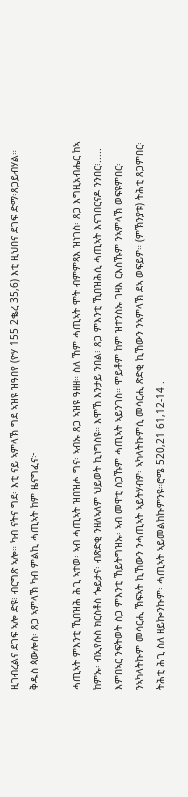ዚገብረልና ደገፍ ኣሎ ድዩ፧ ብርግጽ ኣሎ። ካብ ናትና ግደ፡ እቲ ናይ ኣምላኽ ግደ ኣዝዩ ዝዓበየ (ዮሃ 155 2ቈረ 35,6) እቲ ዚህበና ደገፍ ድማ፡ጸጋይብሃል። ቅዱስ ጳውሎስ፡ ጸጋ ኣምላኽ ካብ ምልኪ ሓጢኣት ከም ዜናግፈና፦

ሓጢኣት ምእንቲ ኺበዝሕ ሕጊ ኣተወ፡ ኣብ ሓጢኣት ዝበዝሖ ግና፡ ኣብኡ ጸጋ ኣዝዩ ዓዘዘ። ስለ ኸም ሓጢኣት ሞት ብምምጻእ ዝነገስ፡ ጸጋ እግዚአብሔር ከኣ ከምኡ፡ ብኢየሱስ ክርስቶስ ጐይታና፡ ብጽድቂ ንዘለኣለም ህይወት ኪነግስዩ። እሞኸ እንታይ ንበል፧ ጸጋ ምእንቲ ኺበዝሕሲ ሓጢኣት እናገበርናዶ ንንበር፧..... እምበኣር ንፍትወት ስጋ ምእንቲ ኸይትግዝኡ፡ ኣብ መዋቲ ስጋኹም ሓጢኣት ኣይንገስ። ሞይቶም ከም ዝተንስኡ ገዛእ ርእስኹም ንኣምላኽ ወፍዩምበር፡ ንኣካላትኩም መሳርሒ ኽፍኣት ኪኸውን ንሓጢኣት ኣይትሃብዎ፡ ኣካላትኩምሲ መሳርሒ ጽድቂ ኪኸውን ንኣምላኽ ደኣ ወፍይዎ። (ምኽንያቱ) ትሕቲ ጸጋምበር፡ ትሕቲ ሕጊ ስለ ዘይኰንኩም፡ ሓጢኣት ኣይመልከኩምንዩ።ሮሜ 520,21 61,12-14 .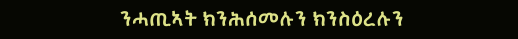ንሓጢኣት ክንሕሰመሉን ክንስዕረሉን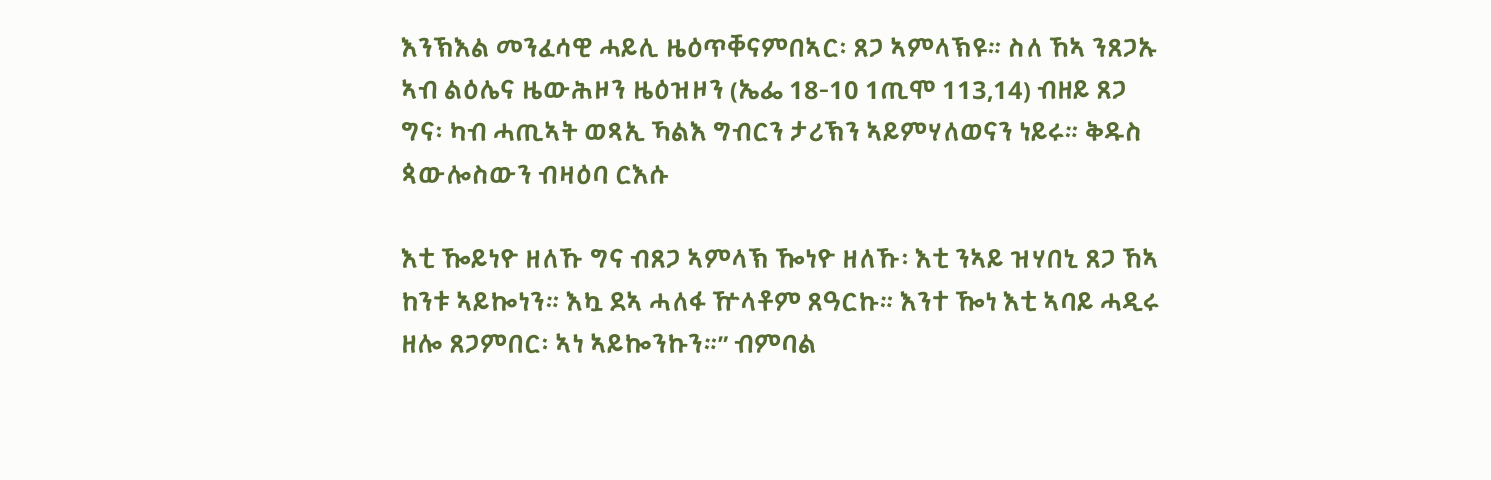እንኽእል መንፈሳዊ ሓይሊ ዜዕጥቐናምበኣር፡ ጸጋ ኣምላኽዩ። ስለ ኸኣ ንጸጋኡ ኣብ ልዕሌና ዜውሕዞን ዜዕዝዞን (ኤፌ 18-10 1ጢሞ 113,14) ብዘይ ጸጋ ግና፡ ካብ ሓጢኣት ወጻኢ ኻልእ ግብርን ታሪኽን ኣይምሃለወናን ነይሩ። ቅዱስ ጳውሎስውን ብዛዕባ ርእሱ

እቲ ዀይነዮ ዘለኹ ግና ብጸጋ ኣምላኽ ዀነዮ ዘለኹ፡ እቲ ንኣይ ዝሃበኒ ጸጋ ኸኣ ከንቱ ኣይኰነን። እኳ ደኣ ሓለፋ ዅላቶም ጸዓርኩ። እንተ ዀነ እቲ ኣባይ ሓዲሩ ዘሎ ጸጋምበር፡ ኣነ ኣይኰንኩን።” ብምባል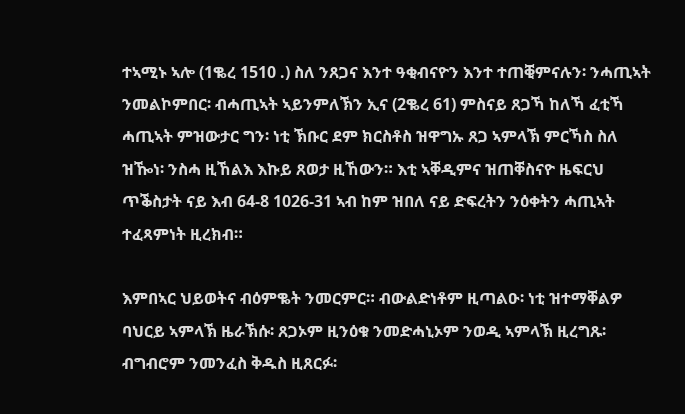ተኣሚኑ ኣሎ (1ቈረ 1510 .) ስለ ንጸጋና እንተ ዓቂብናዮን እንተ ተጠቒምናሉን፡ ንሓጢኣት ንመልኮምበር፡ ብሓጢኣት ኣይንምለኽን ኢና (2ቈረ 61) ምስናይ ጸጋኻ ከለኻ ፈቲኻ ሓጢኣት ምዝውታር ግን፡ ነቲ ኽቡር ደም ክርስቶስ ዝዋግኡ ጸጋ ኣምላኽ ምርኻስ ስለ ዝዀነ፡ ንስሓ ዚኸልእ እኩይ ጸወታ ዚኸውን። እቲ ኣቐዲምና ዝጠቐስናዮ ዜፍርህ ጥቕስታት ናይ እብ 64-8 1026-31 ኣብ ከም ዝበለ ናይ ድፍረትን ንዕቀትን ሓጢኣት ተፈጻምነት ዚረክብ።

እምበኣር ህይወትና ብዕምቈት ንመርምር። ብውልድነቶም ዚጣልዑ፡ ነቲ ዝተማቐልዎ ባህርይ ኣምላኽ ዜራኽሱ፡ ጸጋኦም ዚንዕቁ ንመድሓኒኦም ንወዲ ኣምላኽ ዚረግጹ፡ ብግብሮም ንመንፈስ ቅዱስ ዚጸርፉ፡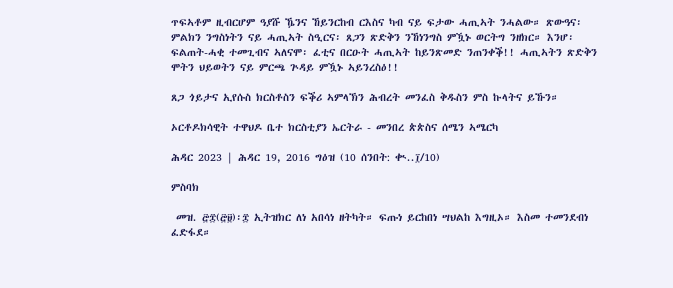ጥፍኣቶም ዚብርሆም ዓያሹ ዄንና ኸይንርከብ ርእስና ካብ ናይ ፍታው ሓጢኣት ንሓልው። ጽውዓና፡ ምልክን ንግስነትን ናይ ሓጢኣት ስዒርና፡ ጸጋን ጽድቅን ንኸነንግስ ምዃኑ ወርትግ ንዘክር። እንሆ፡ ፍልጠት-ሓቂ ተመጊብና ኣለናሞ፡ ፈቲና በርዑት ሓጢኣት ከይንጽመድ ንጠንቀቕ!! ሓጢኣትን ጽድቅን ሞትን ህይወትን ናይ ምርጫ ጕዳይ ምዃኑ ኣይንረስዕ!!

ጸጋ ጎይታና ኢየሱስ ክርስቶስን ፍቕሪ ኣምላኽን ሕብረት መንፈስ ቅዱስን ምስ ኩላትና ይኹን።

ኦርቶዶክሳዊት ተዋህዶ ቤተ ክርስቲያን ኤርትራ - መንበረ ጵጵስና ሰሜን ኣሜርካ

ሕዳር 2023 | ሕዳር 19, 2016 ግዕዝ (10 ሰንበት: ቊ..፲/10)

ምስባክ

 መዝ. ፸፰(፸፱)፡፰ ኢትዝክር ለነ አበሳነ ዘትካት። ፍጡነ ይርከበነ ሣህልከ እግዚኦ። እስመ ተመንደብነ ፈድፋደ።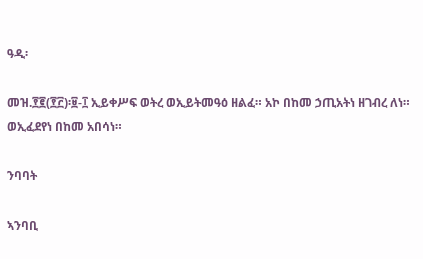ዓዲ፡

መዝ.፻፪(፻፫)፡፱-፲ ኢይቀሥፍ ወትረ ወኢይትመዓዕ ዘልፈ። አኮ በከመ ኃጢአትነ ዘገብረ ለነ። ወኢፈደየነ በከመ አበሳነ።

ንባባት

ኣንባቢ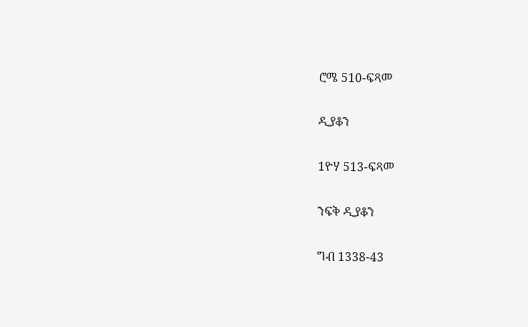ሮሜ 510-ፍጻመ

ዲያቆን

1ዮሃ 513-ፍጻመ

ንፍቅ ዲያቆን

ግብ 1338-43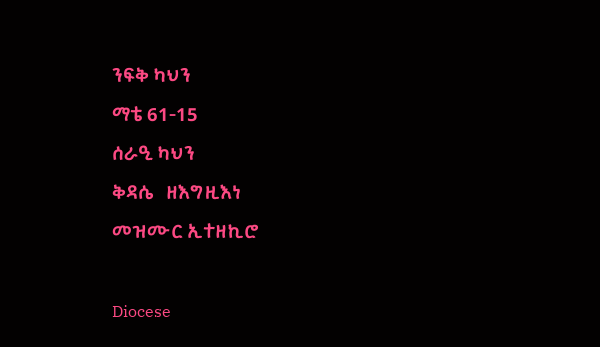ንፍቅ ካህን

ማቴ 61-15

ሰራዒ ካህን

ቅዳሴ   ዘእግዚእነ

መዝሙር ኢተዘኪሮ



Diocese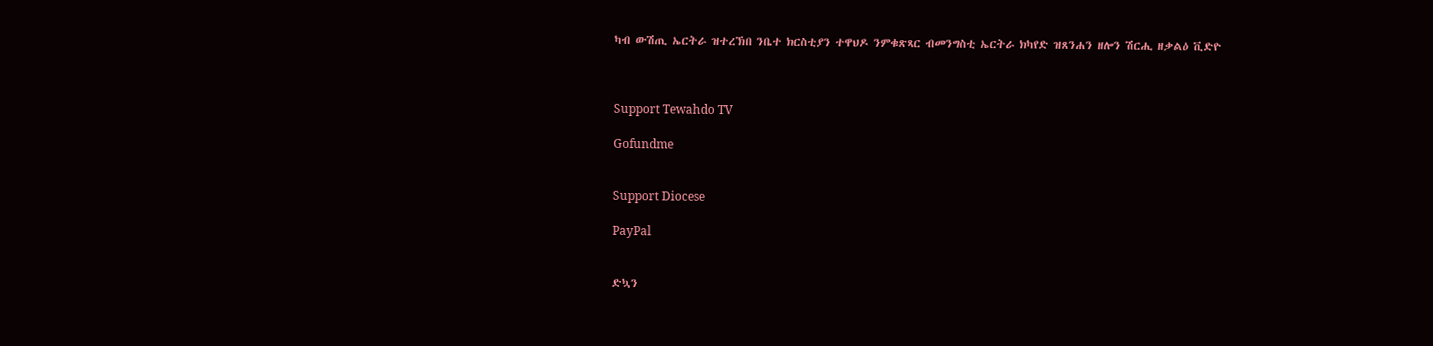ካብ ውሽጢ ኤርትራ ዝተረኽበ ንቤተ ክርስቲያን ተዋህዶ ንምቁጽጻር ብመንግስቲ ኤርትራ ክካየድ ዝጸንሐን ዘሎን ሽርሒ ዘቃልዕ ቪድዮ



Support Tewahdo TV

Gofundme


Support Diocese

PayPal


ድኳን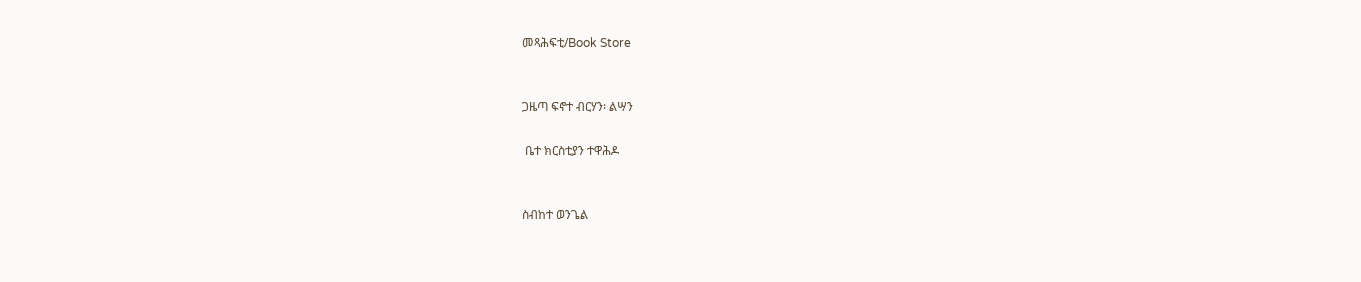መጻሕፍቲ/Book Store


ጋዜጣ ፍኖተ ብርሃን፡ ልሣን

 ቤተ ክርስቲያን ተዋሕዶ


ስብከተ ወንጌል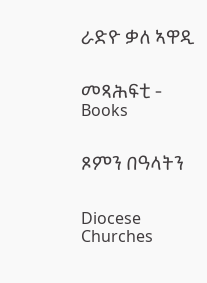ራድዮ ቃለ ኣዋዲ


መጻሕፍቲ - Books


ጾምን በዓላትን


Diocese Churches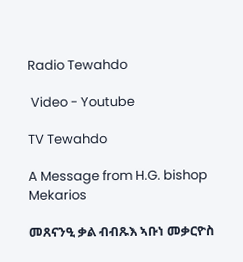Radio Tewahdo

 Video - Youtube

TV Tewahdo

A Message from H.G. bishop Mekarios

መጸናንዒ ቃል ብብጹእ ኣቡነ መቃርዮስ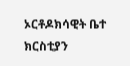ኦርቶዶክሳዊት ቤተ ክርስቲያን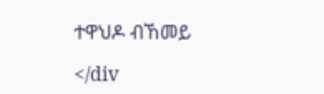ተዋህዶ ብኸመይ

</div